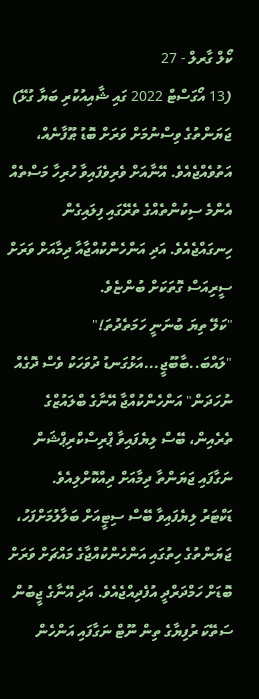ކޯލް ގާރލް - 27
(13 އޯގަސްޓް 2022 ގައި ޝާއިއުކުރި ބަޔާ ގުޅޭ)
ޖަޔަންތުގެ ވިސްނުމަށް ވަރަށް ބޮޑު ޠޫފާނެއް، އަތުވެއްޖެއެވެ. އޭނާއަށް ވެރިވެފައިވާ ހުރިހާ މަސްތެއް އެންމެ ސިކުންތެއްގެ ތެރޭގައި ފިލައިގެން ހިނގައްޖެއެވެ. އަދި އަންހެންކުއްޖާއާ ދިމާއަށް ވަރަށް ސީރިއަސް ގޮތަކަށް ބުންޏެވެ.
"ކަލޭ ތިޔަ ބުނަނީ ހަމަތެދުތަ!"
"ލައްބަ..ބާބޫޖީ...އަޅުގަނޑު ދުވަހަކު ވެސް ދޮގެއް ނުހަދަން" އަންހެންކުއްޖާ އޭނާގެ ބްލައުޒްގެ ތެރެއިން، ބޭސް ލިޔެފައިވާ ޕްރިސްކްރިޕްޝަން ނަގާފައި ޖަޔަންތާ ދިމާއަށް ދިއްކޮށްލިއެވެ.
ޑަކްޓަރު ލިޔެފައިވާ ބޭސް ސިޓީއަށް ބަލާލުމަށްފަހު، ޖަޔަންތުގެ ހިތުގައި އަންހެންކުއްޖާގެ މައްޗަށް ވަރަށް ބޮޑަށް ހަމްދަރްދީ އުފެދިއްޖެއެވެ. އަދި އޭނާގެ ޖީބުން ސަތޭކަ ރުފިޔާގެ ތިން ނޫޓް ނަގާފައި އަންހެން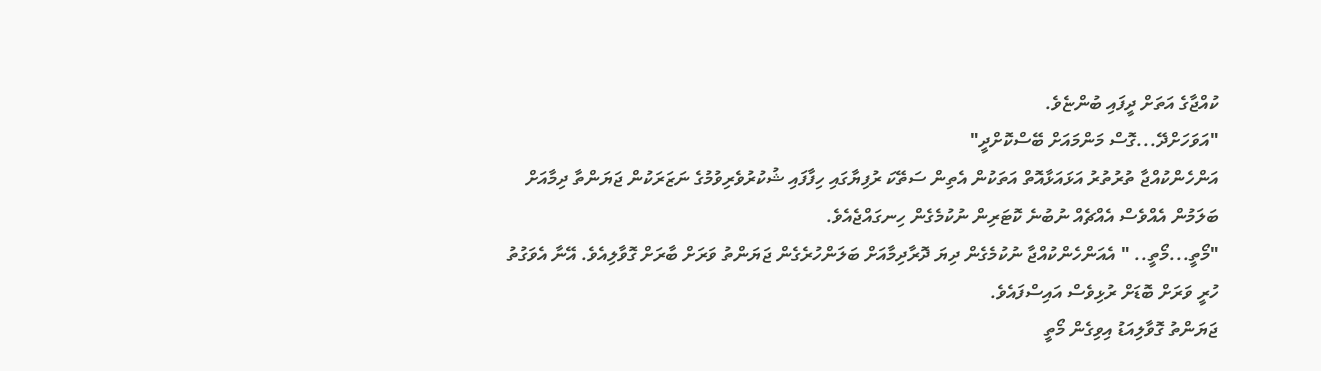ކުއްޖާގެ އަތަށް ދީފައި ބުންޏެވެ.
"އަވަހަށްދޭ...ގޮސް މަންމައަށް ބޭސްކޮށްދީ"
އަންހެންކުއްޖާ ތުރުތުރު އަޅައަޅާއޮތް އަތަކުން އެތިން ސަތޭކަ ރުފިޔާގައި ހިފާފައި ޝުކުރުވެރިވުމުގެ ނަޒަރަކުން ޖަޔަންތާ ދިމާއަށް ބަލަމުން އެއްވެސް އެއްޗެއް ނުބުނެ ކޮޓަރިން ނުކުމެގެން ހިނގައްޖެއެވެ.
"މޯތީ...މޯތީ.. " އެއަންހެންކުއްޖާ ނުކުމެގެން ދިޔަ ދޮރާދިމާއަށް ބަލަންހުރެގެން ޖަޔަންތު ވަރަށް ބާރަށް ގޮވާލިއެވެ. އޭނާ އެވަގުތު ހުރީ ވަރަށް ބޮޑަށް ރުޅިވެސް އައިސްފައެވެ.
ޖަޔަންތު ގޮވާލިއަޑު އިވިގެން މޯތީ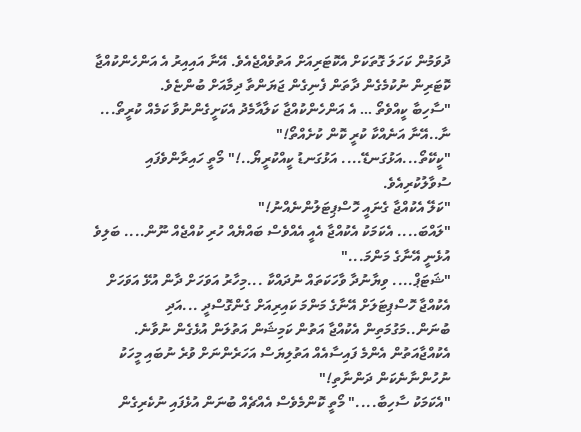ދުވަމުން ކަހަލަ ގޮތަކަށް އެކޮޓަރިއަށް އަތުވެއްޖެއެވެ. އޭނާ އައިއިރު އެ އަންހެންކުއްޖާ ކޮޓަރިން ނުކުމެގެން ދާތަން ފެނިގެން ޖަޔަންތާ ދިމާއަށް ބުންޏެވެ.
"ސާހިބާ ކީއްވެތޯ … އެ އަންހެންކުއްޖާ ކަލާއާމެދު އެކަށީގެންނުވާ ކަމެއް ކުރީތޯ... ނާ..އޭނާ އަނެއްކާ ކުރީ ކޮން ކުށެއްތޯ!"
"ކީކޭތޯ...އަޅުގަނޑޭ.... އަޅުގަނޑު ކީއްކުރީޔޯ..!" މޯތީ ހައިރާންވެފައި ސުވާލުކުރިއެވެ.
"ކަލޭ އެކުއްޖާ ގެނައީ ހޮސްޕިޓަލުންނެއްނު!"
"ލައްބަ.... އެކަމަކު އެކުއްޖާ އެއީ އެއްވެސް ބައްޔެއް ހުރި ކުއްޖެއް ނޫން.... ބަލިވެ އުޅެނީ އޭނާގެ މަންމަ..."
"ޝަޓަޕް.... ވިޔާނުދާ ވާހަކަތައް ނުދައްކާ ...މިހާރު އަވަހަށް ދާން އުޅޭ އަވަހަށް އެކުއްޖާ ހޮސްޕިޓަލަށް އޭނާގެ މަންމަ ކައިރިއަށް ގެންގޮސްދީ ...އަދި ބުނަން..މަގުމަތިން އެކުއްޖާ އަތުން ކަމިޝަން އަތުލަން އުޅެގެން ނުވާނެ. އެކުއްޖާއަތުން އެންމެ ފައިސާއެއް އަތުލިޔަސް އަހަރެންނަށް ވުރެ ނުބައި މީހަކު ނުހުންނާނެކަން ދަންނާތި!"
"އެކަމަކު ސާހިބާ...." މޯތީ ކޮންމެވެސް އެއްޗެއް ބުނަން އުޅެފައި ނުކެރިގެން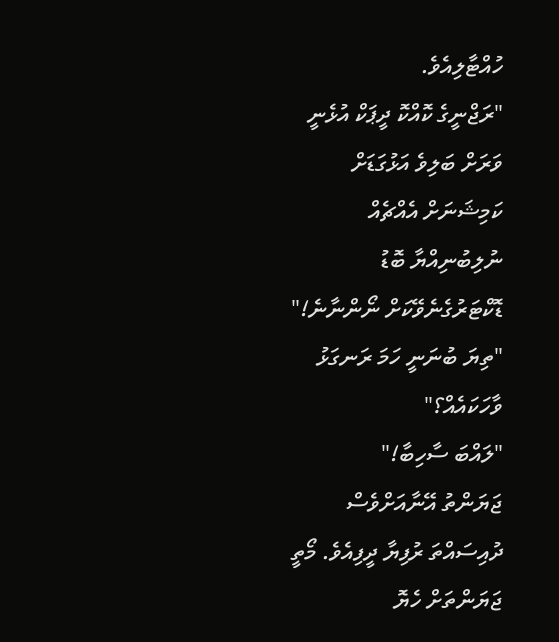ހުއްޓާލިއެވެ.
"ރަޖްނީގެ ކޮއްކޮ ދީޕަކް އުޅެނީ ވަރަށް ބަލިވެ އަޅުގަޑަށް  ކަމިޝަނަށް އެއްޗެއް ނުލިބުނިއްޔާ ބޮޑު ޑޮކްޓަރުގެނެވޭކަށް ނޯންނާނެ!"
"ތިޔަ ބުނަނީ ހަމަ ރަނގަޅު ވާހަކައެއް؟"
"ލައްބަ ސާހިބާ!"
ޖަޔަންތު އޭނާއަށްވެސް ދުއިސައްތަ ރުފިޔާ ދީފިއެވެ. މޯތީ ޖަޔަންތަށް ހެޔޮ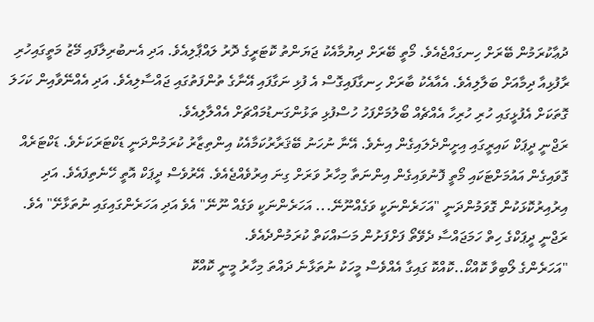ދުޢާކުރަމުން ބޭރަށް ހިނގައްޖެއެވެ. މޯތީ ބޭރަށް ދިޔުމާއެކު ޖަޔަންތު ކޮޓަރީގެ ދޮރު ލައްޕާލިއެވެ. އަދި އެނބުރިލާފައި މޭޒު މަތީގައިހުރި ރާފުޅިއާ ދިމާއަށް ބަލާލިއެވެ. އެއާއެކު ބާރަށް ހިނގާފައިގޮސް އެ ފުޅި ނަގާފައި އޭނާގެ ތުންފަތުގައި ޖައްސާލިއެވެ. އަދި އެއްނޭވާއިން ކަހަލަ ގޮތަކަށް އެފުޅީގައި ހުރި ހުރިހާ އެއްޗެއް ބޯލުމަށްފަހު ހުސްފުޅި ތަޅުންގަނޑުމައްޗަށް އެއްލާލިއެވެ.
ރަޖްނީ ދީޕަކް ކައިރީގައި އިށީންދެލައިގެން އިނެވެ. އޭނާ ނުހަނު ބޭޤަރާރުކަމާއެކު އިންތިޒާރު ކުރަމުންދަނީ ޑަކްޓަރަކަށެވެ. ޑަކްޓަރެއް ގޮވައިގެން އައުމަށްޓަކައި މޯތީ ފޮނުވައިގެން އިންނަތާ މިހާރު ވަރަށް ގިނަ އިރުވެއްޖެއެވެ. އޭރުވެސް ދީޕަކް އޮތީ ހޭނެތިފައެވެ. އަދި އިރުއިރުކޮޅަކުން ގޮވަމުންދަނީ "އަހަރެންނަކީ ވަގެއްނޫނޭ... އަހަރެންނަކީ ވަގެއް ނޫނޭ" އެވެ އަދި އަހަރެންގައިގައި ނުތަޅާށޭ" އެވެ.
ރަޖްނީ ދީޕަކްގެ ހިތް ހަމަޖައްސާ ދެވޭތޯ ފަށްފަށުން މަސައްކަތް ކުރަމުންދެއެވެ.
"އަހަރެންގެ ލޯބިވާ ކޮއްކޯ..ކޮއްކޮ ގައިގާ އެއްވެސް މީހަކު ނުތަޅާނެ ދައްތަ މިހާރު މީނީ ކޮއްކޮ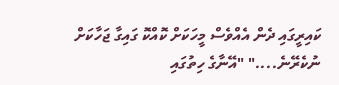ކައިރީގައި ދެން އެއްވެސް މީހަކަށް ކޮއްކޮ ގައިގާ ޖަހާކަށް ނުކެރޭނެ...." "އޭނާގެ ހިތުގައި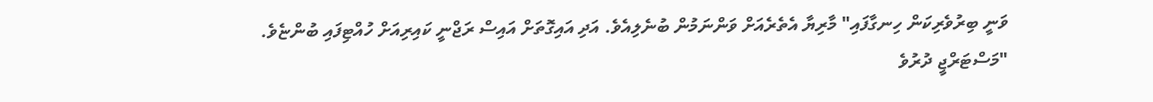ވަނީ ބިރުވެރިކަން ހިނގާފައި" މާރިޔާ އެތެރެއަށް ވަންނަމުން ބުނެލިއެވެ. އަދި އައިގޮތަށް އައިސް ރަޖްނީ ކައިރިއަށް ހުއްޓިފައި ބުންޏެވެ.
"މަސްޓަރްޖީ ދުރުވެ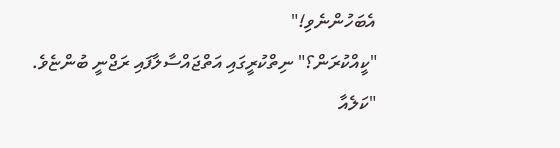އެބަހުންނެވި!"
"ކީއްކުރަން؟" ނިތްކުރީގައި އަތްޖައްސާލާފައި ރަޖްނީ ބުންޏެވެ.
"ކަލެއާ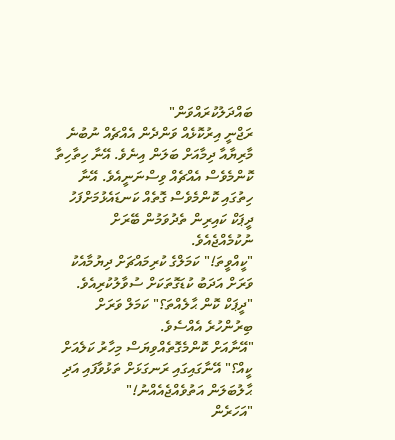ބައްދަލުކުރައްވަން"
ރަޖްނީ އިރުކޮޅެއް ވަންދެން އެއްޗެއް ނުބުނެ މާރިޔާއާ ދިމާއަށް ބަލަން އިނެވެ. އޭނާ ހިތާހިތާ ކޮންމެވެސް އެއްޗެއް ވިސްނަނީއެވެ. އޭނާ ހިތުގައި ކޮންމެވެސް ގޮތެއް ކަނޑައެޅުމަށްފަހު ދީޕަކް ކައިރިން ތެދުވަމުން ބޭރަށް ނުކުމެއްޖެއެވެ.
"ކީއްވީތަ!" ކަމަލްގެ ކުރިމައްޗަށް ދިޔުމާއެކު ވަރަށް އަދަބު ކުޑަގޮތަކަށް ސުވާލުކުރިއެވެ.
"ދީޕަކް ކޮން ޙާލެއްތަ؟" ކަމަލް ވަރަށް ބިރުންހުރެ އެއްސެވެ.
"އޭނާއަށް ކޮންމެގޮތެއްވިޔަސް މިހާރު ކަލެއަށް ކީއް؟" އޭނާގައިގައި ރަނގަޅަށް ތަޅުވާފައި އަދި ޙާލުބަލަން އަތުވެއްޖެއެއްނު!"
"އަހަރެން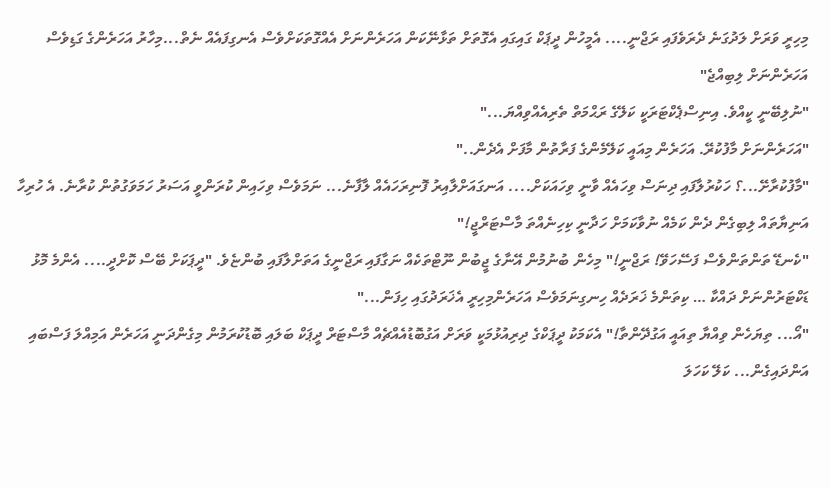މިހިރީ ވަރަށް ލަދުގަނެ ދެރަވެފައި ރަޖްނީ.... އެމީހުން ދީޕަކް ގައިގައި އެގޮތަށް ތަޅާނޭކަން އަހަރެންނަށް އެއްގޮތަކަށްވެސް އެނގިފައެއް ނެތް...މިހާރު އަހަރެންގެ ގަޑިވެސް އަހަރެންނަށް ލިބިއްޖެ"
"ނުލިބޭނީ ކީއްވެ. އިނިސްޕެކްޓަރަކީ ކަލޭގެ ރަޙްމަތް ތެރިއެއްވިއްޔަ..."
"އަހަރެންނަށް މާފުކުރޭ. އަހަރެން މިއައީ ކަލޭމެންގެ ފަރާތުން މާފަށް އެދެން.."
"މާފުކުރާށޭ...؟ ހަކުރުލާފައި ދިނަސް ވިހައެއް ވާނީ ވިހައަކަށް.... އަނގައަށްލާއިރު ފޮނިރަހައެއް ލާފާނެ... ނަމަވެސް ވިހައިން ކުރަންވީ އަސަރު ހަމަވަގުތުން ކުރާނެ. އެ ހުރިހާ އަނިޔާތައް ލިބިގެން ދެން ކަމެއް ނުވާކަމަށް ހަދާނީ ކިހިނެއްތަ މާސްޓަރްޖީ!"
"ކެނޑޭ ތަންތަންވެސް ފަސޭހަވޭ! ރަޖްނީ!" މިހެން ބުނުމުން އޭނާގެ ޖީބުން ނޫޓްތަކެއް ނަގާފައި ރަޖްނީގެ އަތަށްލާފައި ބުންޏެވެ. "ދީޕަކަށް ބޭސް ކޮށްދީ.... އެންމެ މޮޅު ޑަކްޓަރުންނަށް ދައްކާ … ކިތަންމެ ޚަރަދެއް ހިނގިނަމަވެސް އަހަރެންމިހިރީ އެޚަރަދުގައި ހިފަން..."
"އޯ... ތިޔަހެން ވިއްޔާ ތިއައީ އަގުދޭންތާ!" އެކަމަކު ދީޕަކްގެ ދިރިއުޅުމަކީ ވަރަށް އަގުބޮޑުއެއްޗެއް މާސްޓަރް ދީޕަކް ބަލައި ބޮޑުކުރަމުން މިގެންދަނީ އަހަރެން އަމިއްލަ ފަސްބައި އަންދައިގެން... ކަލޭ ކަހަލަ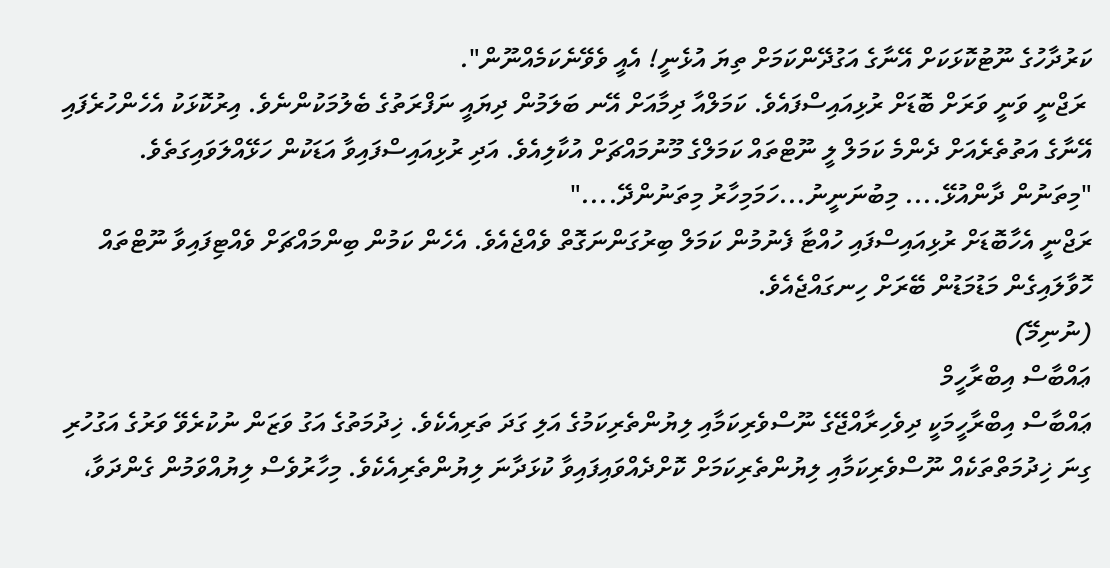ކަރުދާހުގެ ނޫޓުކޮޅަކަށް އޭނާގެ އަގުދޭންކަމަށް ތިޔަ އުޅެނީ! އެއީ ވެވޭނެކަމެއްނޫން".
 ރަޖްނީ ވަނީ ވަރަށް ބޮޑަށް ރުޅިއައިސްފައެވެ. ކަމަލްއާ ދިމާއަށް އޭނ ބަލަމުން ދިޔައީ ނަފްރަތުގެ ބެލުމަކުންނެވެ. އިރުކޮޅަކު އެހެންހުރެފައި އޭނާގެ އަތުތެރެއަށް ދެންމެ ކަމަލް ލީ ނޫޓްތައް ކަމަލްގެ މޫނުމައްޗަށް އުކާލިއެވެ. އަދި ރުޅިއައިސްފައިވާ އަޑަކުން ހަޅޭއްލަވައިގަތެވެ.
"މިތަނުން ދާންއުޅޭ.... މިބުނަނީނު...ހަމަމިހާރު މިތަނުންދޭ...."
ރަޖްނީ އެހާބޮޑަށް ރުޅިއައިސްފައި ހުއްޓާ ފެނުމުން ކަމަލް ބިރުގަންނަގޮތް ވެއްޖެއެވެ. އެހެން ކަމުން ބިންމައްޗަށް ވެއްޓިފައިވާ ނޫޓްތައް ހޮވާލައިގެން މަޑުމަޑުން ބޭރަށް ހިނގައްޖެއެވެ.
(ނުނިމޭ)
ޢައްބާސް އިބްރާހީމް
ޢައްބާސް އިބްރާހީމަކީ ދިވެހިރާއްޖޭގެ ނޫސްވެރިކަމާއި ލިޔުންތެރިކަމުގެ އަލި ގަދަ ތަރިއެކެވެ. ޚިދުމަތުގެ އަގު ވަޒަން ނުކުރެވޭ ވަރުގެ އަގުހުރި ގިނަ ޚިދުމަތްތަކެއް ނޫސްވެރިކަމާއި ލިޔުންތެރިކަމަށް ކޮށްދެއްވައިފައިވާ ކުޅަދާނަ ލިޔުންތެރިއެކެވެ. މިހާރުވެސް ލިޔުއްވަމުން ގެންދަވާ،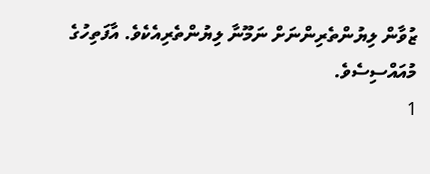ޒުވާން ލިޔުންތެރިންނަށް ނަމޫނާ ލިޔުންތެރިއެކެވެ. އާފަތިހުގެ މުއައްސިސެވެ.
1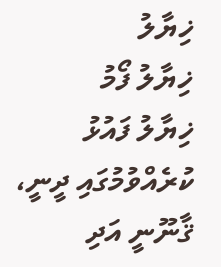ޚިޔާލު
ޚިޔާލު ފޯމު
ޚިޔާލު ފައުޅު ކުރެއްވުމުގައި ދީނީ، ޤާނޫނީ އަދި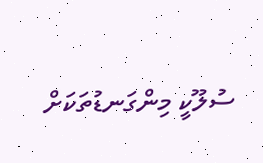ސުލޫކީ މިންގަނޑުތަކަށް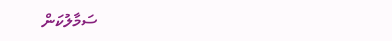ސަމާލުކަން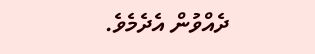ދެއްވުން އެދެމެވެ.